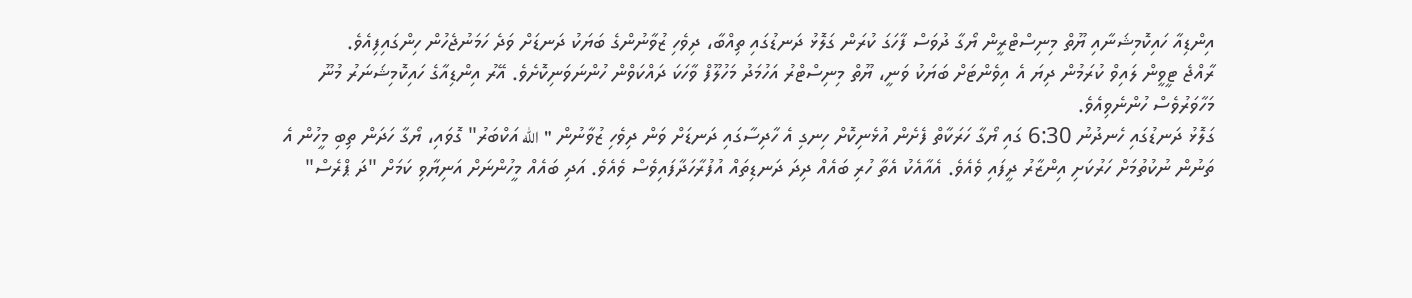އިންޑިއާ ހައިކޮމިޝަނާއި ޔޫތް މިނިސްޓްރީން ޔޯގާ ދުވަސް ފާހަގަ ކުރަން ގަލޮޅު ދަނޑުގައި ތިއްބާ، ދިވެހި ޒުވާނުންގެ ބަޔަކު ދަނޑަށް ވަދެ ހަމަނުޖެހުން ހިންގައިފިއެވެ.
ރާއްޖެ ޓީވީން ލައިވް ކުރަމުން ދިޔަ އެ އިވެންޓަށް ބަޔަކު ވަނީ، ޔޫތް މިނިސްޓްރު އަހުމަދު މަހުލޫފް ވާހަކަ ދައްކަވްން ހުންނަވަނިކޮށެވެ. އޭރު އިންޑިއާގެ ހައިކޮމިޝަނަރު މުނޫ މަހާވަރުވެސް ހުންނެވިއެވެ.
ގަލޮޅު ދަނޑުގައި ހެނދުނު 6:30 ގައި ޔޯގާ ހަރަކާތް ފެށެން އުޅެނިކޮށް ހިނގި އެ ހާދިސާގައި ދަނޑަށް ވަން ދިވެހި ޒުވާނުން "الله އަކްބަރު" ގޮވައި، ޔޯގާ ހަދަން ތިބި މީހުން އެ ތަނުން ނުކުތުމަށް ހަރުކަށި އިންޒާރު ދީފައި ވެއެވެ. އެއާއެކު އެތާ ހުރި ބައެއް ދިދަ ދަނޑިތައް އުފުރާހަދާފައިވެސް ވެއެވެ. އަދި ބައެއް މީހުންނަށް އަނިޔާވި ކަމަށް "ދަ ޕްރެސް"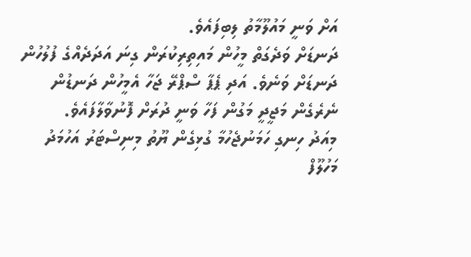އަށް ވަނީ މައުލޫމާތު ލިބިފައެވެ.
ދަނޑަށް ވަދެގަތް މީހުން މައިތިރިކުރަން ގިނަ އަދަދެއްގެ ފުލުހުން ދަނޑަށް ވަނެވެ. އަދި ޕެޕާ ސްޕްރޭ ޖަހާ އެމީހުން ދަނޑުން ނެރެގެން މަޖީދީ މަގުން ފަހާ ވަނީ ދުރަށް ފޮނުވާލާފައެވެ.
މިއަދު ހިނގި ހަމަނުޖެހުމާ ގުޅިގެން ޔޫތު މިނިސްޓަރު އަހުމަދު މަހުލޫފް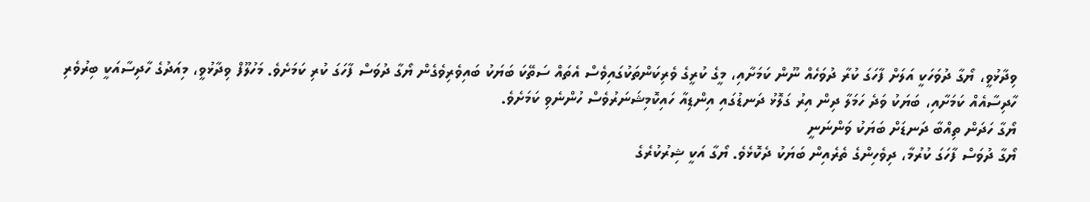ވިދާޅުވީ، ޔޯގާ ދުވަހަކީ އަލަށް ފާހަގަ ކުރާ ދުވަހެއް ނޫން ކަމަށާއި، މީގެ ކުރީގެ ވެރިކަންތަކުގައިވެސް އެތައް ސަތޭކަ ބަޔަކު ބައިވެރިވެގެން ޔޯގާ ދުވަސް ފާހަގަ ކުރި ކަމަށެވެ. މަހުލޫފް ވިދާޅުވީ، މިއަދުގެ ހާދިސާއަކީ ބިރުވެރި ހާދިސާއެއް ކަމަށާއި، ބަޔަކު ވަދެ ހަމަލާ ދިން އިރު ގަލޮޅު ދަނޑުގައި އިންޑިއާ ހައިކޮމިޝަނަރުވެސް ހުންނެވި ކަމަށެވެ.
ޔޯގާ ހަދަން ތިއްބާ ދަނޑަށް ބަޔަކު ވަންނަނީ
ޔޯގާ ދުވަސް ފާހަގަ ކުރުމާ، ދިވެހިންގެ ތެރެއިން ބަޔަކު ދެކޮޅެވެ. ޔޯގާ އަކީ ޝިރުކުރެގެ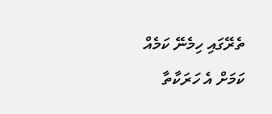ތެރޭގައި ހިމެނޭ ކަމެއް ކަމަށް އެ ހަރަކާތާ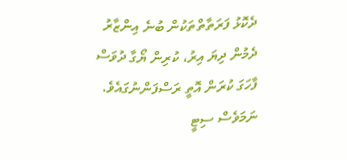ދެކޮޅު ފަރަތާތްތަކުން ބުނެ އިންޒާރު ދެމުން ދިޔަ އިރު، ކުރިން ޔޯގާ ދުވަސް ފާހަގަ ކުރަން އޮތީ ރަސްފަންނުގައެވެ. ނަމަވެސް ސިޓީ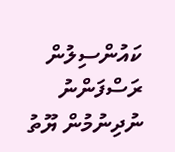ކައުންސިލުން ރަސްފަންނު ނުދިނުމުން ޔޫތު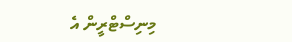މިނިސްޓްރީން އެ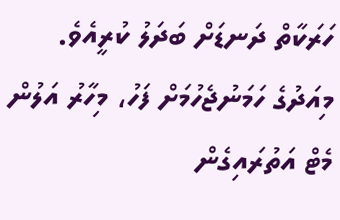ހަރަކާތް ދަނޑަށް ބަދަލު ކުރީއެވެ.
މިއަދުގެ ހަމަނުޖެހުމަށް ފަހު، މިހާރު އަލުން މެޓް އަތުރައިގެން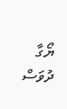ޔޯގާ ދުވަސް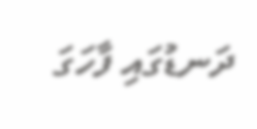ދަނޑުގައި ފާހަގަ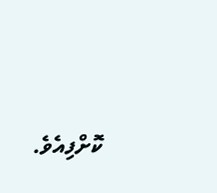ކޮށްފިއެވެ.